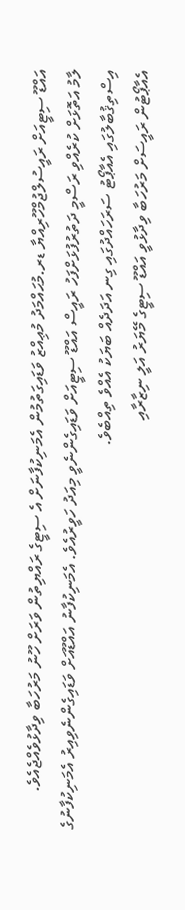އައްޑޫ ސިޓީއަށް ރައީސުލްޖުމްހޫރިއްޔާ ޑރ.މުޙައްމަދު މުޢިއްޒު ވަޑައިގަތުމުން އެމަނިކުފާނަށް އެ ސިޓީގެ ރައްޔިތުން ވަރަށް ހޫނު މަރުހަބާ ވިދާޅުވެއްޖެއެވެ.
ލާމު އަތޮޅަށް ކުރެއްވި ރަސްމީ ދަތުރުފުޅަށްފަހު ރައީސް އައްޑޫ ސިޓީއަށް ވަޑައިގެންނެވީ މިއަދު ހަވީރުއެވެ. އެމަނިކުފާނު އައްޑޫއަށް ވަޑައިގެންނެވިއިރު އެމަނިކުފާނުގެ އިސްތިޤުބާލުގައި އެއާޕޯޓު ސަރަހައްދުގައި ގިނ އަދަދެއް ބަޔަކު އެއްވެ ތިއްބެވެ.
އެއާޕޯޓުން ރައީސަށް މަރުހަބާ ވިދާޅުވީ އައްޑޫ ސިޓީގެ މޭޔަރު އަލީ ނިޒާރާއި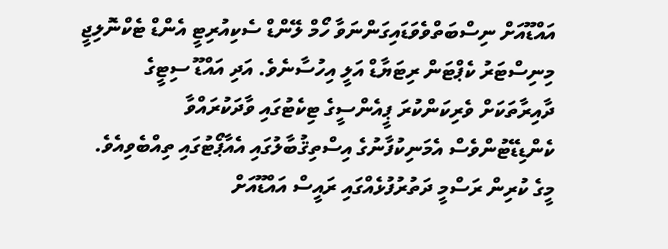އައްޑޫއަށް ނިސްބަތްވެވަޑައިގަންނަވާ ހޯމް ލޭންޑް ސެކިއުރިޓީ އެންޑް ޓެކްނޮލިޖީ މިނިސްޓަރު ކެޕްޓަން ރިޓަޔާޑް އަލީ އިހުސާނެވެ. އަދި އައްޑޫ ސިޓީގެ ދާއިރާތަކަށް ވެރިކަންކުރަ ޕީއެންސީގެ ޓިކެޓުގައި ވާދަކުރައްވާ ކެންޑިޑޭޓުންވެސް އެމަނިކުފާނުގެ އިސްތިޤުބާލުގައި އެއާޕޯޓުގައި ތިއްބެވިއެވެ.
މީގެ ކުރިން ރަސްމީ ދަތުރުފުޅެއްގައި ރައީސް އައްޑޫއަށް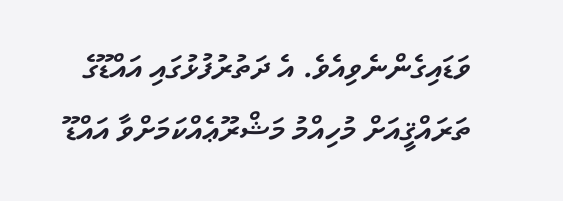ވަޑައިގެންނެވިއެވެ. އެ ދަތުރުފުޅުގައި އައްޑޫގެ ތަރައްޤީއަށް މުހިއްމު މަޝްރޫޢެއްކަމަށްވާ އައްޑޫ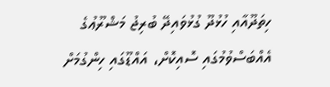ހިތަދޫއާއި ހުޅުދޫ ގުޅުވައިދޭ ބުރިޖު މަޝްރޫޢުގެ އެއްބަސްވުމުގައި ސޮއިކޮށް، އައްޑޫގައި ހިންގުމަށް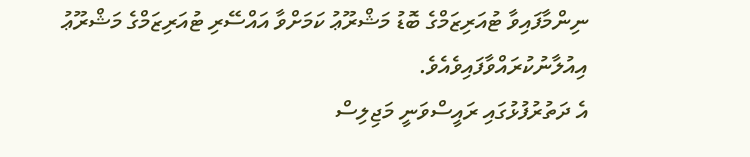ނިންމާފައިވާ ޓުއަރިޒަމްގެ ބޮޑު މަޝްރޫޢު ކަމަށްވާ އައްސޭރި ޓުއަރިޒަމްގެ މަޝްރޫޢު އިއުލާނުކުރައްވާފައިވެއެވެ.
އެ ދަތުރުފުޅުގައި ރައީސްވަނީ މަޖިލިސް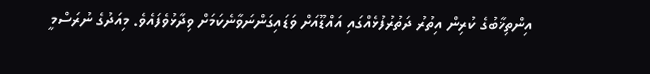އިންތިޚާބުގެ ކުރިން އިތުރު ދަތުރުފުޅެއްގައި އައްޑޫއަށް ވަޑައިގަންނަވާނެކަމަށް ވިދާޅުވެފައެވެ. މިއަދުގެ ނުރަސްމީ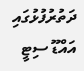ދަތުރުފުޅުގައި އައްޑޫ ސިޓީ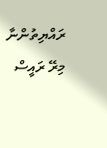ރައްޔިތުންނާ މިރޭ ރައީސް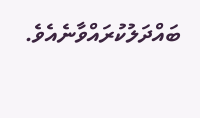ބައްދަލުކުރައްވާނެއެވެ.